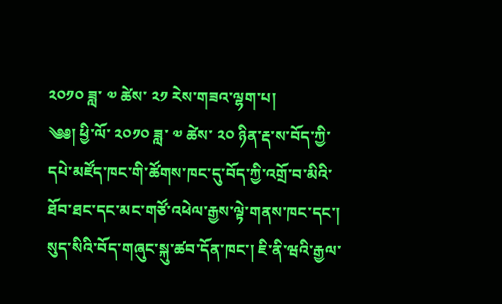༢༠༡༠ ཟླ་ ༧ ཚེས་ ༢༡ རེས་གཟའ་ལྷག་པ།
༄༅། ཕྱི་ལོ་ ༢༠༡༠ ཟླ་ ༧ ཚེས་ ༢༠ ཉིན་རྡ་ས་བོད་ཀྱི་དཔེ་མཛོད་ཁང་གི་ཚོགས་ཁང་དུ་བོད་ཀྱི་འགྲོ་བ་མིའི་ཐོབ་ཐང་དང་མང་གཙོ་འཕེལ་རྒྱས་ལྟེ་གནས་ཁང་དང་། སུད་སིའི་བོད་གཞུང་སྐུ་ཚབ་དོན་ཁང་། ཇི་ནི་ཝའི་རྒྱལ་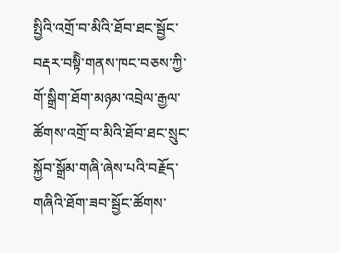སྤྱིའི་འགྲོ་བ་མིའི་ཐོབ་ཐང་སྦྱོང་བརྡར་བསྟིེ་གནས་ཁང་བཅས་ཀྱི་གོ་སྒྲིག་ཐོག་མཉམ་འབྲེལ་རྒྱལ་ཚོགས་འགྲོ་བ་མིའི་ཐོབ་ཐང་སྲུང་སྐྱོབ་སྒྲོམ་གཞི་ཞེས་པའི་བརྗོད་གཞིའི་ཐོག་ཟབ་སྦྱོང་ཚོགས་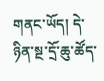གནང་ཡོད། དེ་ཉིན་སྔ་དྲོ་ཆུ་ཚོད་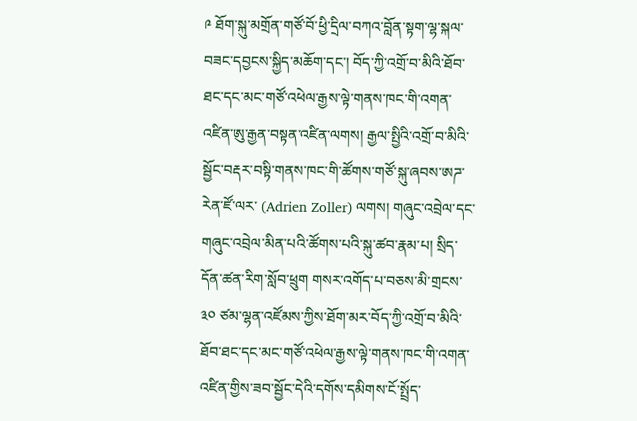༩ ཐོག་སྐུ་མགྲོན་གཙོ་བོ་ཕྱི་དྲིལ་བཀའ་བློན་སྟག་ལྷ་སྐལ་བཟང་དབྱངས་སྐྱིད་མཆོག་དང་། བོད་ཀྱི་འགྲོ་བ་མིའི་ཐོབ་ཐང་དང་མང་གཙོ་འཕེལ་རྒྱས་ལྟེ་གནས་ཁང་གི་འགན་འཛིན་ཨུ་རྒྱན་བསྟན་འཛིན་ལགས། རྒྱལ་སྤྱིའི་འགྲོ་བ་མིའི་སྦྱོང་བརྡར་བསྟི་གནས་ཁང་གི་ཚོགས་གཙོ་སྐུ་ཞབས་ཨཌ་རེན་ཛོ་ལར་ (Adrien Zoller) ལགས། གཞུང་འབྲེལ་དང་གཞུང་འབྲེལ་མིན་པའི་ཚོགས་པའི་སྐུ་ཚབ་རྣམ་པ། སྲིད་དོན་ཚན་རིག་སློབ་ཕྲུག གསར་འགོད་པ་བཅས་མི་གྲངས་ ༣༠ ཙམ་ལྷན་འཛོམས་ཀྱིས་ཐོག་མར་བོད་ཀྱི་འགྲོ་བ་མིའི་ཐོབ་ཐང་དང་མང་གཙོ་འཕེལ་རྒྱས་ལྟེ་གནས་ཁང་གི་འགན་འཛིན་གྱིས་ཟབ་སྦྱོང་དེའི་དགོས་དམིགས་ངོ་སྤྲོད་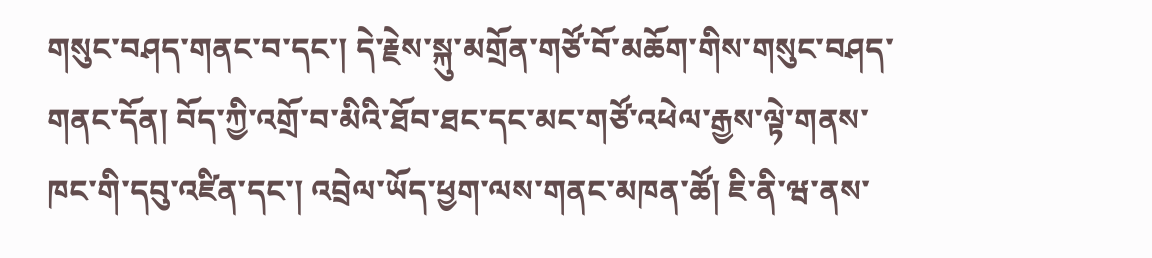གསུང་བཤད་གནང་བ་དང་། དེ་རྗེས་སྐུ་མགྲོན་གཙོ་བོ་མཆོག་གིས་གསུང་བཤད་གནང་དོན། བོད་ཀྱི་འགྲོ་བ་མིའི་ཐོབ་ཐང་དང་མང་གཙོ་འཕེལ་རྒྱས་ལྟེ་གནས་ཁང་གི་དབུ་འཛིན་དང་། འབྲེལ་ཡོད་ཕྱག་ལས་གནང་མཁན་ཚོ། ཇི་ནི་ཝ་ནས་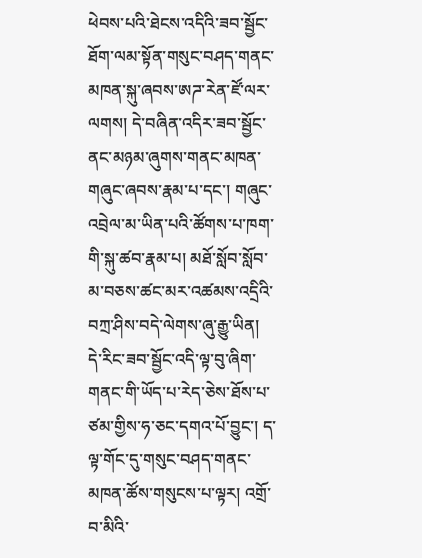ཕེབས་པའི་ཐེངས་འདིའི་ཟབ་སྦྱོང་ཐོག་ལམ་སྟོན་གསུང་བཤད་གནང་མཁན་སྐུ་ཞབས་ཨཌ་རེན་ཛོ་ལར་ལགས། དེ་བཞིན་འདིར་ཟབ་སྦྱོང་ནང་མཉམ་ཞུགས་གནང་མཁན་གཞུང་ཞབས་རྣམ་པ་དང་། གཞུང་འབྲེལ་མ་ཡིན་པའི་ཚོགས་པ་ཁག་གི་སྐུ་ཚབ་རྣམ་པ། མཐོ་སློབ་སློབ་མ་བཅས་ཚང་མར་འཚམས་འདྲིའི་བཀྲ་ཤིས་བདེ་ལེགས་ཞུ་རྒྱུ་ཡིན། དེ་རིང་ཟབ་སྦྱོང་འདི་ལྟ་བུ་ཞིག་གནང་གི་ཡོད་པ་རེད་ཅེས་ཐོས་པ་ཙམ་གྱིས་ཧ་ཅང་དགའ་པོ་བྱུང་། ད་ལྟ་གོང་དུ་གསུང་བཤད་གནང་མཁན་ཚོས་གསུངས་པ་ལྟར། འགྲོ་བ་མིའི་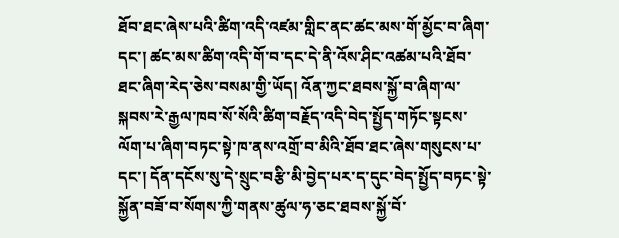ཐོབ་ཐང་ཞེས་པའི་ཚིག་འདི་འཛམ་གླིང་ནང་ཚང་མས་གོ་མྱོང་བ་ཞིག་དང་། ཚང་མས་ཚིག་འདི་གོ་བ་དང་དེ་ནི་འོས་ཤིང་འཚམ་པའི་ཐོབ་ཐང་ཞིག་རེད་ཅེས་བསམ་གྱི་ཡོད། འོན་ཀྱང་ཐབས་སྐྱོ་བ་ཞིག་ལ་སྐབས་རེ་རྒྱལ་ཁབ་སོ་སོའི་ཚིག་བརྗོད་འདི་བེད་སྤྱོད་གཏོང་སྟངས་ལོག་པ་ཞིག་བཏང་སྟེ་ཁ་ནས་འགྲོ་བ་མིའི་ཐོབ་ཐང་ཞེས་གསུངས་པ་དང་། དོན་དངོས་སུ་དེ་སྲུང་བརྩི་མི་བྱེད་པར་ད་དུང་བེད་སྤྱོད་བཏང་སྟེ་སྐྱོན་བཟོ་བ་སོགས་ཀྱི་གནས་ཚུལ་ཧ་ཅང་ཐབས་སྐྱོ་བོ་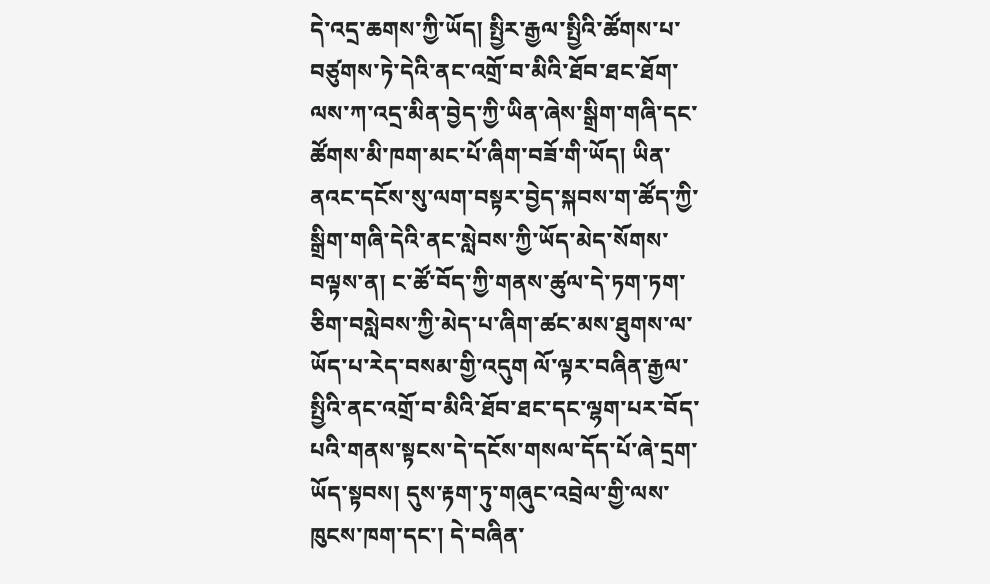དེ་འདྲ་ཆགས་ཀྱི་ཡོད། སྤྱིར་རྒྱལ་སྤྱིའི་ཚོགས་པ་བཙུགས་ཏེ་དེའི་ནང་འགྲོ་བ་མིའི་ཐོབ་ཐང་ཐོག་ལས་ཀ་འདྲ་མིན་བྱེད་ཀྱི་ཡིན་ཞེས་སྒྲིག་གཞི་དང་ཚོགས་མི་ཁག་མང་པོ་ཞིག་བཟོ་གི་ཡོད། ཡིན་ནའང་དངོས་སུ་ལག་བསྟར་བྱེད་སྐབས་ག་ཚོད་ཀྱི་སྒྲིག་གཞི་དེའི་ནང་སླེབས་ཀྱི་ཡོད་མེད་སོགས་བལྟས་ན། ང་ཚོ་བོད་ཀྱི་གནས་ཚུལ་དེ་ཏག་ཏག་ཅིག་བསླེབས་ཀྱི་མེད་པ་ཞིག་ཚང་མས་ཐུགས་ལ་ཡོད་པ་རེད་བསམ་གྱི་འདུག ལོ་ལྟར་བཞིན་རྒྱལ་སྤྱིའི་ནང་འགྲོ་བ་མིའི་ཐོབ་ཐང་དང་ལྷག་པར་བོད་པའི་གནས་སྟངས་དེ་དངོས་གསལ་དོད་པོ་ཞེ་དྲག་ཡོད་སྟབས། དུས་རྟག་ཏུ་གཞུང་འབྲེལ་གྱི་ལས་ཁུངས་ཁག་དང་། དེ་བཞིན་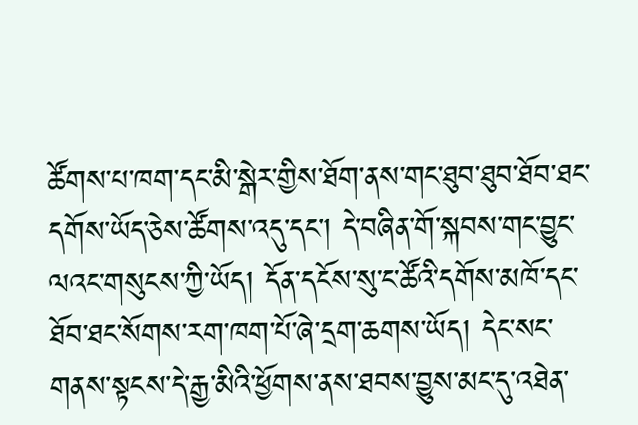ཚོགས་པ་ཁག་དང་མི་སྒེར་གྱིས་ཐོག་ནས་གང་ཐུབ་ཐུབ་ཐོབ་ཐང་དགོས་ཡོད་ཅེས་ཚོགས་འདུ་དང་། དེ་བཞིན་གོ་སྐབས་གང་བྱུང་ལའང་གསུངས་ཀྱི་ཡོད། དོན་དངོས་སུ་ང་ཚོའི་དགོས་མཁོ་དང་ཐོབ་ཐང་སོགས་རག་ཁག་པོ་ཞེ་དྲག་ཆགས་ཡོད། དེང་སང་གནས་སྟངས་དེ་རྒྱ་མིའི་ཕྱོགས་ནས་ཐབས་བྱུས་མང་དུ་འཐེན་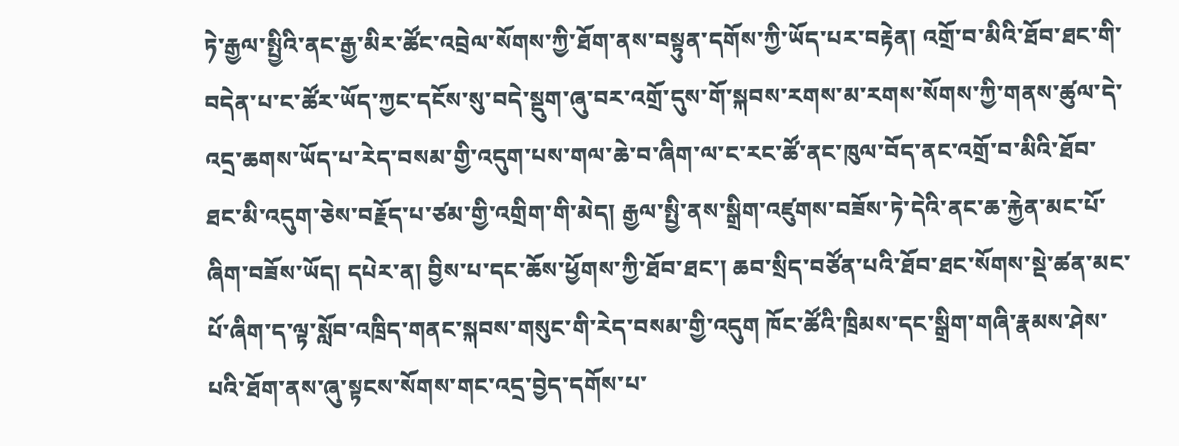ཏེ་རྒྱལ་སྤྱིའི་ནང་རྒྱ་མིར་ཚོང་འབྲེལ་སོགས་ཀྱི་ཐོག་ནས་བསྟུན་དགོས་ཀྱི་ཡོད་པར་བརྟེན། འགྲོ་བ་མིའི་ཐོབ་ཐང་གི་བདེན་པ་ང་ཚོར་ཡོད་ཀྱང་དངོས་སུ་བདེ་སྡུག་ཞུ་བར་འགྲོ་དུས་གོ་སྐབས་རགས་མ་རགས་སོགས་ཀྱི་གནས་ཚུལ་དེ་འདྲ་ཆགས་ཡོད་པ་རེད་བསམ་གྱི་འདུག་པས་གལ་ཆེ་བ་ཞིག་ལ་ང་རང་ཚོ་ནང་ཁུལ་བོད་ནང་འགྲོ་བ་མིའི་ཐོབ་ཐང་མི་འདུག་ཅེས་བརྗོད་པ་ཙམ་གྱི་འགྲིག་གི་མེད། རྒྱལ་སྤྱི་ནས་སྒྲིག་འཛུགས་བཟོས་ཏེ་དེའི་ནང་ཆ་རྐྱེན་མང་པོ་ཞིག་བཟོས་ཡོད། དཔེར་ན། བྱིས་པ་དང་ཆོས་ཕྱོགས་ཀྱི་ཐོབ་ཐང་། ཆབ་སྲིད་བཙོན་པའི་ཐོབ་ཐང་སོགས་སྡེ་ཚན་མང་པོ་ཞིག་ད་ལྟ་སློབ་འཁྲིད་གནང་སྐབས་གསུང་གི་རེད་བསམ་གྱི་འདུག ཁོང་ཚོའི་ཁྲིམས་དང་སྒྲིག་གཞི་རྣམས་ཤེས་པའི་ཐོག་ནས་ཞུ་སྟངས་སོགས་གང་འདྲ་བྱེད་དགོས་པ་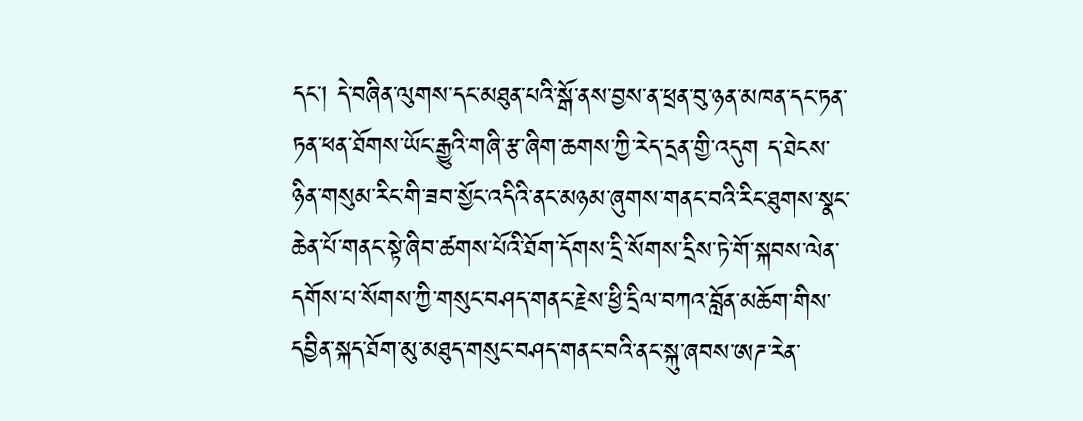དང་། དེ་བཞིན་ལུགས་དང་མཐུན་པའི་སྒོ་ནས་བྱས་ན་ཕྲན་བུ་ཉན་མཁན་དང་ཏན་ཏན་ཕན་ཐོགས་ཡོང་རྒྱུའི་གཞི་རྩ་ཞིག་ཆགས་ཀྱི་རེད་དྲན་གྱི་འདུག ད་ཐེངས་ཉིན་གསུམ་རིང་གི་ཟབ་སྱོང་འདིའི་ནང་མཉམ་ཞུགས་གནང་བའི་རིང་ཐུགས་སྣང་ཆེན་པོ་གནང་སྟེ་ཞིབ་ཚགས་པོའི་ཐོག་དོགས་དྲི་སོགས་དྲིས་ཏེ་གོ་སྐབས་ལེན་དགོས་པ་སོགས་ཀྱི་གསུང་བཤད་གནང་རྗེས་ཕྱི་དྲིལ་བཀའ་བློན་མཆོག་གིས་དབྱིན་སྐད་ཐོག་མུ་མཐུད་གསུང་བཤད་གནང་བའི་ནང་སྐུ་ཞབས་ཨཌ་རེན་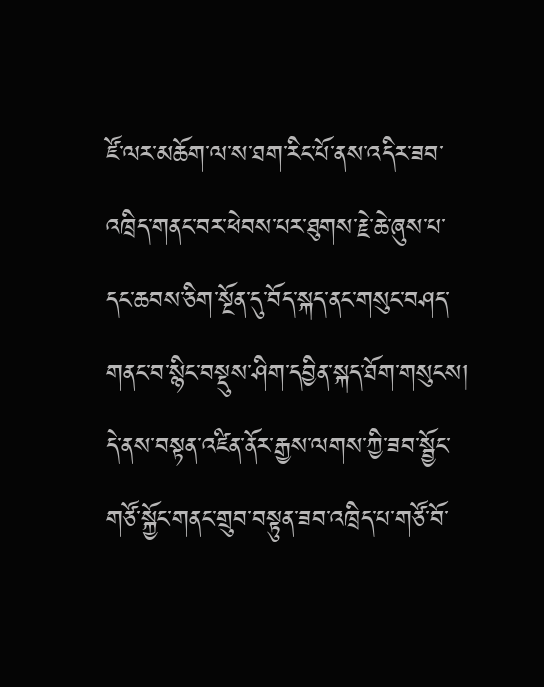ཛོ་ལར་མཆོག་ལ་ས་ཐག་རིང་པོ་ནས་འདིར་ཟབ་འཁྲིད་གནང་བར་ཕེབས་པར་ཐུགས་རྗེ་ཆེ་ཞུས་པ་དང་ཆབས་ཅིག་སྔོན་དུ་བོད་སྐད་ནང་གསུང་བཤད་གནང་བ་སྙིང་བསྡུས་ཤིག་དབྱིན་སྐད་ཐོག་གསུངས། དེ་ནས་བསྟན་འཛིན་ནོར་རྒྱས་ལགས་ཀྱི་ཟབ་སྦྱོང་གཙོ་སྐྱོང་གནང་གྲུབ་བསྟུན་ཟབ་འཁྲིད་པ་གཙོ་བོ་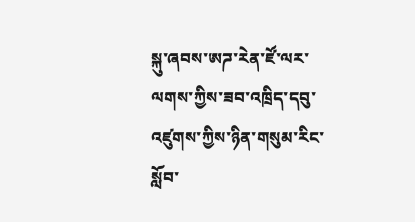སྐུ་ཞབས་ཨཌ་རེན་ཛོ་ལར་ལགས་ཀྱིས་ཟབ་འཁྲིད་དབུ་འཛུགས་ཀྱིས་ཉིན་གསུམ་རིང་སློབ་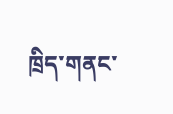ཁྲིད་གནང་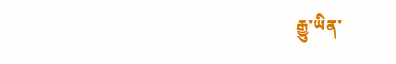རྒྱུ་ཡིན་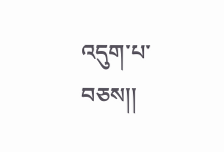འདུག་པ་བཅས།།